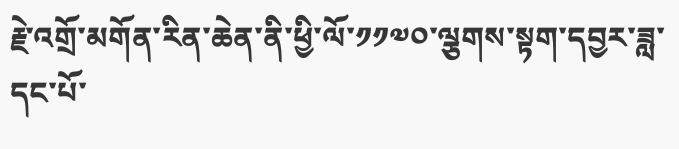རྗེ་འགྲོ་མགོན་རིན་ཆེན་ནི་ཕྱི་ལོ་༡༡༧༠་ལྕགས་སྟག་དབྱར་ཟླ་དང་པོ་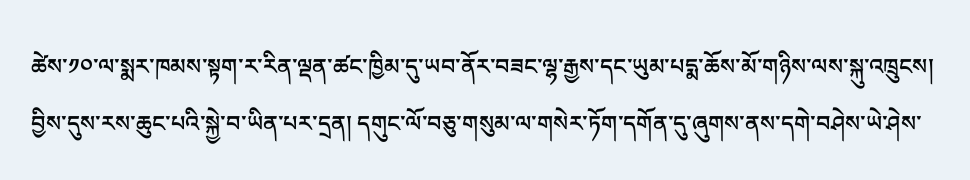ཚེས་༡༠་ལ་སྨར་ཁམས་སྟག་ར་རིན་ལྡན་ཚང་ཁྱིམ་དུ་ཡབ་ནོར་བཟང་ལྷ་རྒྱས་དང་ཡུམ་པདྨ་ཆོས་མོ་གཉིས་ལས་སྐུ་འཁྲུངས།
བྱིས་དུས་རས་ཆུང་པའི་སྐྱེ་བ་ཡིན་པར་དྲན། དགུང་ལོ་བཅུ་གསུམ་ལ་གསེར་ཏོག་དགོན་དུ་ཞུགས་ནས་དགེ་བཤེས་ཡེ་ཤེས་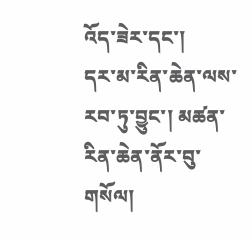འོད་ཟེར་དང་།
དར་མ་རིན་ཆེན་ལས་རབ་ཏུ་བྱུང་། མཚན་རིན་ཆེན་ནོར་བུ་གསོལ།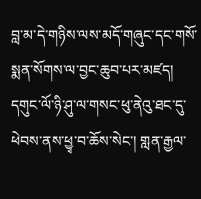བླ་མ་དེ་གཉིས་ལས་མདོ་གཞུང་དང་གསོ་སྨན་སོགས་ལ་བྱང་ཆུབ་པར་མཛད།
དགུང་ལོ་ཉི་ཤུ་ལ་གསང་ཕུ་ནེའུ་ཐང་དུ་ཕེབས་ནས་ཕྱྭ་བ་ཆོས་སེང་། གླན་རྒྱལ་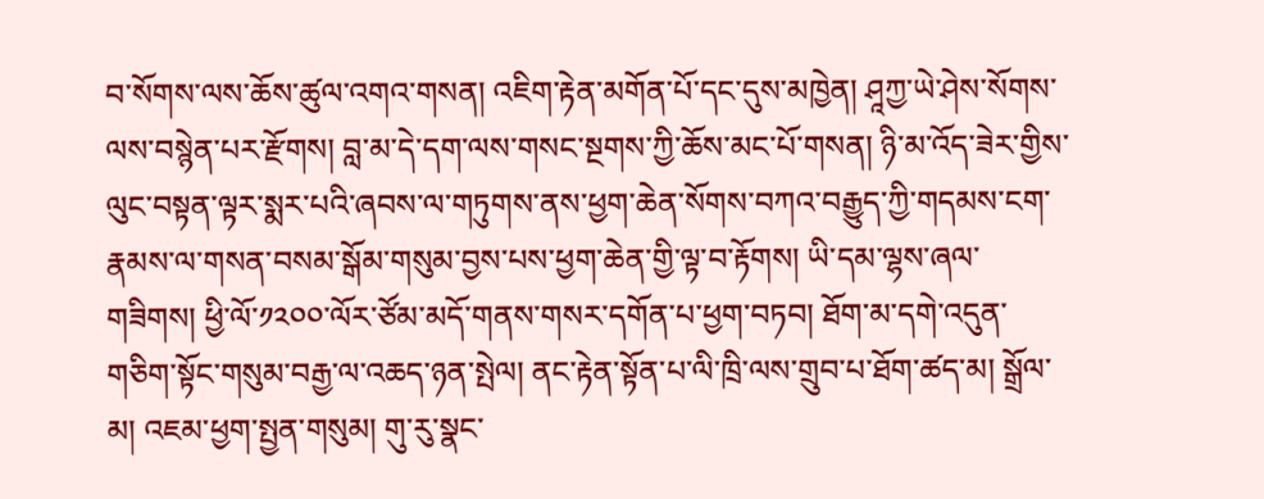བ་སོགས་ལས་ཆོས་ཚུལ་འགའ་གསན། འཇིག་རྟེན་མགོན་པོ་དང་དུས་མཁྱེན། ཤཱཀྱ་ཡེ་ཤེས་སོགས་ལས་བསྙེན་པར་རྫོགས། བླ་མ་དེ་དག་ལས་གསང་སྔགས་ཀྱི་ཆོས་མང་པོ་གསན། ཉི་མ་འོད་ཟེར་གྱིས་ལུང་བསྟན་ལྟར་སྨར་པའི་ཞབས་ལ་གཏུགས་ནས་ཕྱག་ཆེན་སོགས་བཀའ་བརྒྱུད་ཀྱི་གདམས་ངག་རྣམས་ལ་གསན་བསམ་སྒོམ་གསུམ་བྱས་པས་ཕྱག་ཆེན་གྱི་ལྟ་བ་རྟོགས། ཡི་དམ་ལྷས་ཞལ་གཟིགས། ཕྱི་ལོ་༡༢༠༠་ལོར་ཙོམ་མདོ་གནས་གསར་དགོན་པ་ཕྱག་བཏབ། ཐོག་མ་དགེ་འདུན་གཅིག་སྟོང་གསུམ་བརྒྱ་ལ་འཆད་ཉན་སྤེལ། ནང་རྟེན་སྟོན་པ་ལི་ཁྲི་ལས་གྲུབ་པ་ཐོག་ཚད་མ། སྒྲོལ་མ། འཇམ་ཕྱག་སྤྱན་གསུམ། གུ་རུ་སྣང་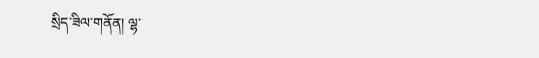སྲིད་ཟིལ་གནོན། ལྷ་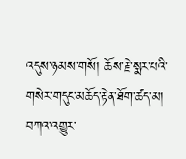འདུས་ཉམས་གསོ། ཆོས་རྗེ་སྨར་པའི་གསེར་གདུང་མཆོད་རྟེན་ཐོག་ཚད་མ། བཀའ་འགྱུར་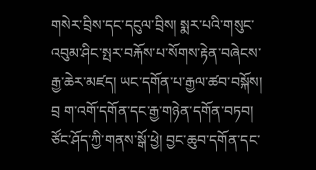གསེར་བྲིས་དང་དངུལ་བྲིས། སྨར་པའི་གསུང་འབུམ་ཤིང་སྤར་བརྐོས་པ་སོགས་རྟེན་བཞེངས་རྒྱ་ཆེར་མཛད། ཡང་དགོན་པ་རྒྱལ་ཚབ་བསྐོས། བྲ ག་འགོ་དགོན་དང་རྒྱ་གཉེན་དགོན་བཏབ། ཙོང་ཤོད་ཀྱི་གནས་སྒོ་ཕྱེ། བྱང་ཆུབ་དགོན་དང་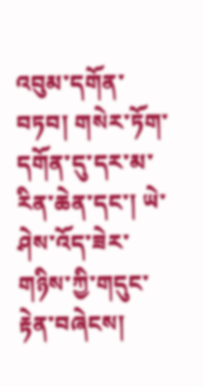འབུམ་དགོན་བཏབ། གསེར་ཏོག་དགོན་དུ་དར་མ་རིན་ཆེན་དང་། ཡེ་ཤེས་འོད་ཟེར་གཉིས་ཀྱི་གདུང་རྟེན་བཞེངས།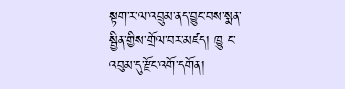སྟག་ར་ལ་འབྲུམ་ནད་བྱུང་བས་སྨན་སྦྱིན་གྱིས་གྲོལ་བར་མཛད། ཁྱུ ང་འབུམ་དུ་རྫོང་འགོ་དགོན།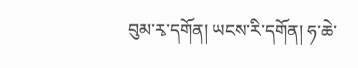བུམ་རྭ་དགོན། ཡངས་རི་དགོན། ཧ་ཆེ་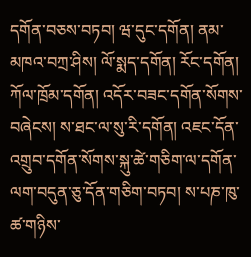དགོན་བཅས་བཏབ། ཝ་དུང་དགོན། ནམ་མཁའ་བཀྲ་ཤིས། ལོ་སྨད་དགོན། རོང་དགོན། ཀོལ་ཁྲོམ་དགོན། འདོར་བཟང་དགོན་སོགས་བཞེངས། ས་ཐང་ལ་སུ་རི་དགོན། འཇང་དོན་འགྲུབ་དགོན་སོགས་སྐུ་ཚེ་གཅིག་ལ་དགོན་ལག་བདུན་ཅུ་དོན་གཅིག་བཏབ། ས་པཎ་ཁུ་ཚ་གཉིས་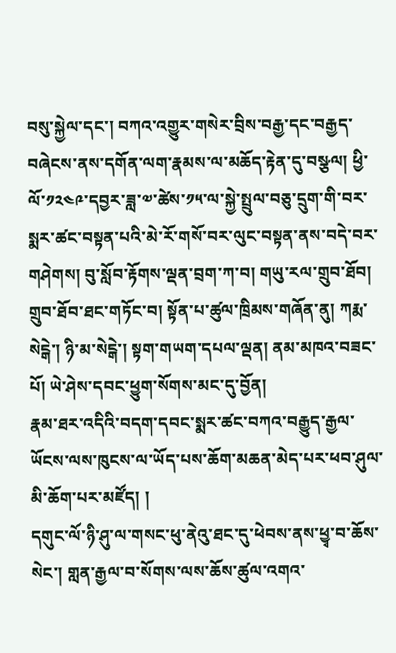བསུ་སྐྱེལ་དང་། བཀའ་འགྱུར་གསེར་བྲིས་བརྒྱ་དང་བརྒྱད་བཞེངས་ནས་དགོན་ལག་རྣམས་ལ་མཆོད་རྟེན་དུ་བསྩལ། ཕྱི་ལོ་༡༢༤༩་དབྱར་ཟླ་༧་ཚེས་༡༥་ལ་སྐྱེ་སྤྲུལ་བཅུ་དྲུག་གི་བར་སྨར་ཚང་བསྟན་པའི་མེ་རོ་གསོ་བར་ལུང་བསྟན་ནས་བདེ་བར་གཤེགས། བུ་སློབ་རྟོགས་ལྡན་བྲག་ཀ་བ། གཡུ་རལ་གྲུབ་ཐོབ། གྲུབ་ཐོབ་ཐང་གཏོང་བ། སྟོན་པ་ཚུལ་ཁྲིམས་གཞོན་ནུ། ཀརྨ་སེངྒེ་། ཉི་མ་སེངྒེ་། སྟག་གཡག་དཔལ་ལྡན། ནམ་མཁའ་བཟང་པོ། ཡེ་ཤེས་དབང་ཕྱུག་སོགས་མང་དུ་བྱོན།
རྣམ་ཐར་འདིའི་བདག་དབང་སྨར་ཚང་བཀའ་བརྒྱུད་རྒྱལ་ཡོངས་ལས་ཁུངས་ལ་ཡོད་པས་ཆོག་མཆན་མེད་པར་ཕབ་ཤུལ་མི་ཆོག་པར་མཛོད། །
དགུང་ལོ་ཉི་ཤུ་ལ་གསང་ཕུ་ནེའུ་ཐང་དུ་ཕེབས་ནས་ཕྱྭ་བ་ཆོས་སེང་། གླན་རྒྱལ་བ་སོགས་ལས་ཆོས་ཚུལ་འགའ་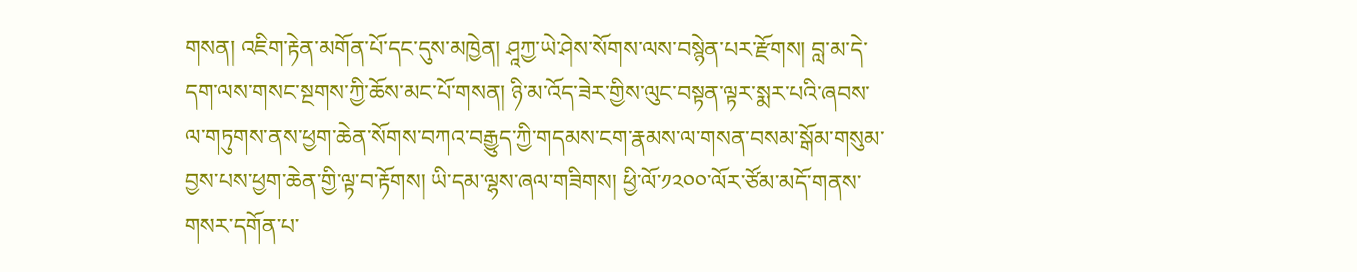གསན། འཇིག་རྟེན་མགོན་པོ་དང་དུས་མཁྱེན། ཤཱཀྱ་ཡེ་ཤེས་སོགས་ལས་བསྙེན་པར་རྫོགས། བླ་མ་དེ་དག་ལས་གསང་སྔགས་ཀྱི་ཆོས་མང་པོ་གསན། ཉི་མ་འོད་ཟེར་གྱིས་ལུང་བསྟན་ལྟར་སྨར་པའི་ཞབས་ལ་གཏུགས་ནས་ཕྱག་ཆེན་སོགས་བཀའ་བརྒྱུད་ཀྱི་གདམས་ངག་རྣམས་ལ་གསན་བསམ་སྒོམ་གསུམ་བྱས་པས་ཕྱག་ཆེན་གྱི་ལྟ་བ་རྟོགས། ཡི་དམ་ལྷས་ཞལ་གཟིགས། ཕྱི་ལོ་༡༢༠༠་ལོར་ཙོམ་མདོ་གནས་གསར་དགོན་པ་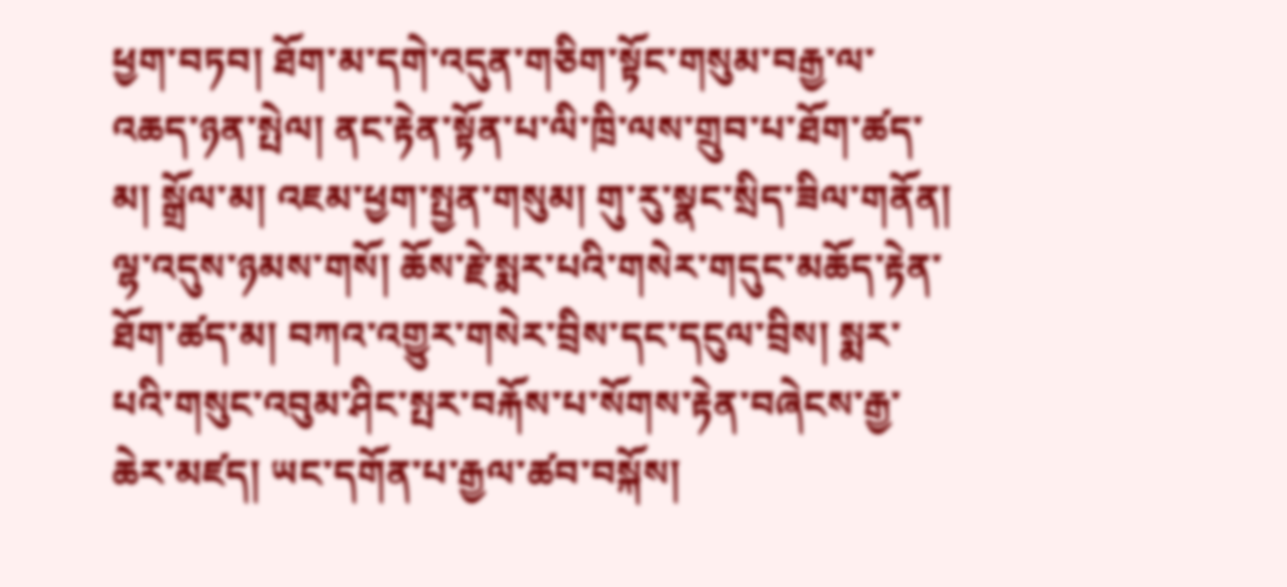ཕྱག་བཏབ། ཐོག་མ་དགེ་འདུན་གཅིག་སྟོང་གསུམ་བརྒྱ་ལ་འཆད་ཉན་སྤེལ། ནང་རྟེན་སྟོན་པ་ལི་ཁྲི་ལས་གྲུབ་པ་ཐོག་ཚད་མ། སྒྲོལ་མ། འཇམ་ཕྱག་སྤྱན་གསུམ། གུ་རུ་སྣང་སྲིད་ཟིལ་གནོན། ལྷ་འདུས་ཉམས་གསོ། ཆོས་རྗེ་སྨར་པའི་གསེར་གདུང་མཆོད་རྟེན་ཐོག་ཚད་མ། བཀའ་འགྱུར་གསེར་བྲིས་དང་དངུལ་བྲིས། སྨར་པའི་གསུང་འབུམ་ཤིང་སྤར་བརྐོས་པ་སོགས་རྟེན་བཞེངས་རྒྱ་ཆེར་མཛད། ཡང་དགོན་པ་རྒྱལ་ཚབ་བསྐོས།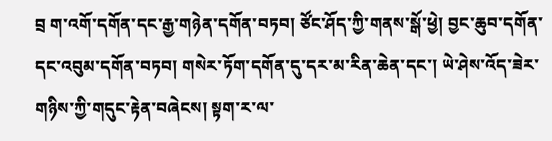བྲ ག་འགོ་དགོན་དང་རྒྱ་གཉེན་དགོན་བཏབ། ཙོང་ཤོད་ཀྱི་གནས་སྒོ་ཕྱེ། བྱང་ཆུབ་དགོན་དང་འབུམ་དགོན་བཏབ། གསེར་ཏོག་དགོན་དུ་དར་མ་རིན་ཆེན་དང་། ཡེ་ཤེས་འོད་ཟེར་གཉིས་ཀྱི་གདུང་རྟེན་བཞེངས། སྟག་ར་ལ་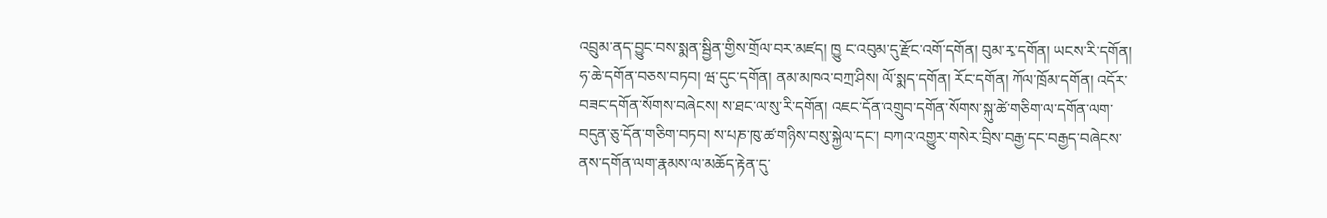འབྲུམ་ནད་བྱུང་བས་སྨན་སྦྱིན་གྱིས་གྲོལ་བར་མཛད། ཁྱུ ང་འབུམ་དུ་རྫོང་འགོ་དགོན། བུམ་རྭ་དགོན། ཡངས་རི་དགོན། ཧ་ཆེ་དགོན་བཅས་བཏབ། ཝ་དུང་དགོན། ནམ་མཁའ་བཀྲ་ཤིས། ལོ་སྨད་དགོན། རོང་དགོན། ཀོལ་ཁྲོམ་དགོན། འདོར་བཟང་དགོན་སོགས་བཞེངས། ས་ཐང་ལ་སུ་རི་དགོན། འཇང་དོན་འགྲུབ་དགོན་སོགས་སྐུ་ཚེ་གཅིག་ལ་དགོན་ལག་བདུན་ཅུ་དོན་གཅིག་བཏབ། ས་པཎ་ཁུ་ཚ་གཉིས་བསུ་སྐྱེལ་དང་། བཀའ་འགྱུར་གསེར་བྲིས་བརྒྱ་དང་བརྒྱད་བཞེངས་ནས་དགོན་ལག་རྣམས་ལ་མཆོད་རྟེན་དུ་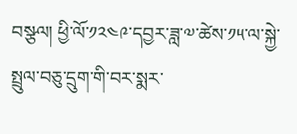བསྩལ། ཕྱི་ལོ་༡༢༤༩་དབྱར་ཟླ་༧་ཚེས་༡༥་ལ་སྐྱེ་སྤྲུལ་བཅུ་དྲུག་གི་བར་སྨར་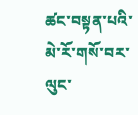ཚང་བསྟན་པའི་མེ་རོ་གསོ་བར་ལུང་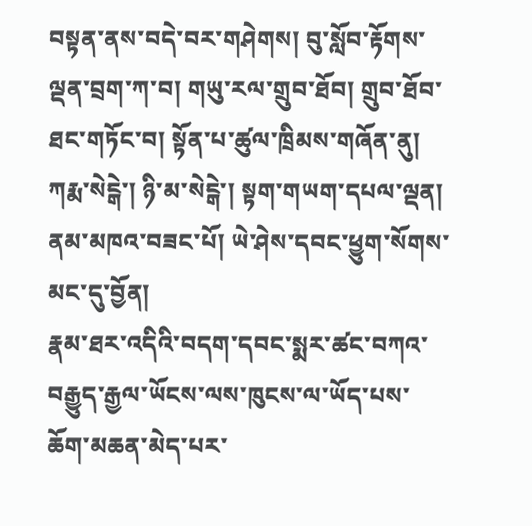བསྟན་ནས་བདེ་བར་གཤེགས། བུ་སློབ་རྟོགས་ལྡན་བྲག་ཀ་བ། གཡུ་རལ་གྲུབ་ཐོབ། གྲུབ་ཐོབ་ཐང་གཏོང་བ། སྟོན་པ་ཚུལ་ཁྲིམས་གཞོན་ནུ། ཀརྨ་སེངྒེ་། ཉི་མ་སེངྒེ་། སྟག་གཡག་དཔལ་ལྡན། ནམ་མཁའ་བཟང་པོ། ཡེ་ཤེས་དབང་ཕྱུག་སོགས་མང་དུ་བྱོན།
རྣམ་ཐར་འདིའི་བདག་དབང་སྨར་ཚང་བཀའ་བརྒྱུད་རྒྱལ་ཡོངས་ལས་ཁུངས་ལ་ཡོད་པས་ཆོག་མཆན་མེད་པར་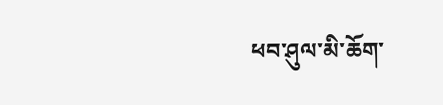ཕབ་ཤུལ་མི་ཆོག་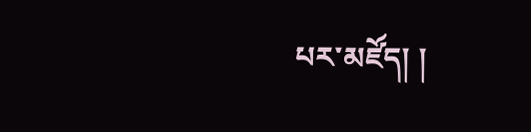པར་མཛོད། །